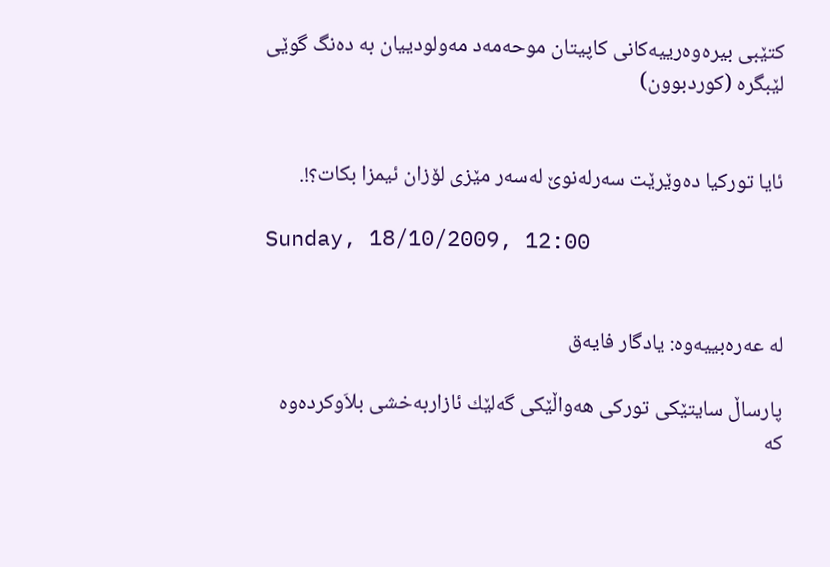کتێبی بیرەوەرییەکانی کاپیتان موحەمەد مەولودییان بە دەنگ گوێی لێبگرە (کوردبوون)


ئایا تورکیا ده‌وێرێت سه‌رله‌نوێ له‌سه‌ر مێزی لۆزان ئیمزا بکات؟!.

Sunday, 18/10/2009, 12:00


له‌ عه‌ره‌بییه‌وه‌: یادگار فایه‌ق

پارساڵ سایتێكی‌ توركی‌ هه‌واڵێكی‌ گه‌لێك ئازاربه‌خشی‌ بلاَوكرده‌وه‌ كه‌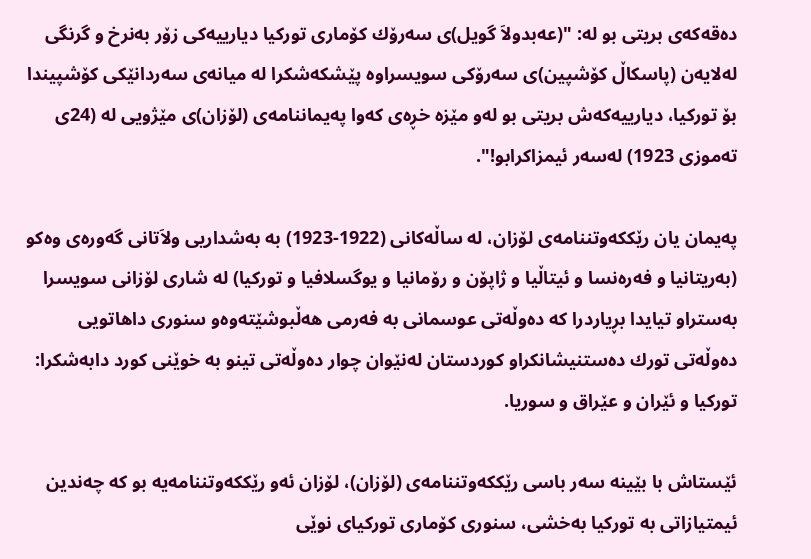ده‌قه‌كه‌ی‌ بریتی‌ بو له‌: "(عه‌بدولاَ گویل)ی‌ سه‌رۆك كۆماری‌ توركیا دیارییه‌كی‌ زۆر به‌نرخ و گرنگی‌ له‌لایه‌ن (پاسكاڵ كۆشپین)ی‌ سه‌رۆكی‌ سویسراوه‌ پێشكه‌شكرا له‌ میانه‌ی‌ سه‌ردانێكی‌ كۆشپیندا بۆ توركیا، دیارییه‌كه‌ش بریتی بو له‌و مێزه‌ خڕه‌ی‌ كه‌وا په‌یماننامه‌ی‌ (لۆزان)ی‌ مێژویی له‌ (24ی‌ ته‌موزی‌ 1923) له‌سه‌ر ئیمزاكرابو!".

په‌یمان یان رێككه‌وتننامه‌ی‌ لۆزان، له‌ ساڵه‌كانی‌ (1922-1923) به‌ به‌شداریی ولاَتانی‌ گه‌وره‌ی‌ وه‌كو (به‌ریتانیا و فه‌ره‌نسا و ئیتاڵیا و ژاپۆن و رۆمانیا و یوگسلافیا و توركیا) له‌ شاری‌ لۆزانی‌ سویسرا به‌ستراو تیایدا بڕیاردرا كه‌ ده‌وڵه‌تی‌ عوسمانی‌ به‌ فه‌رمی‌ هه‌ڵبوشێته‌وه‌و سنوری‌ داهاتویی ده‌وڵه‌تی‌ تورك ده‌ستنیشانكراو كوردستان له‌نێوان چوار ده‌وڵه‌تی‌ تینو به‌ خوێنی‌ كورد دابه‌شكرا: توركیا و ئێران و عێراق و سوریا.

ئێستاش با بێینه‌ سه‌ر باسی‌ رێككه‌وتننامه‌ی‌ (لۆزان)، لۆزان ئه‌و رێككه‌وتننامه‌یه‌ بو كه‌ چه‌ندین ئیمتیازاتی‌ به‌ توركیا به‌خشی‌، سنوری‌ كۆماری‌ توركیای‌ نوێی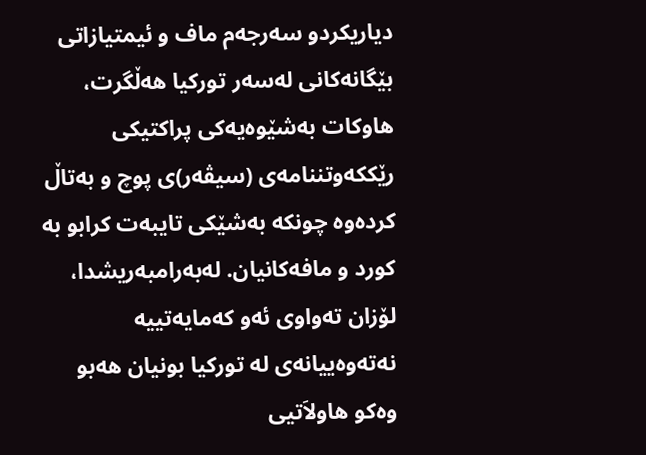دیاریكردو سه‌رجه‌م ماف و ئیمتیازاتی‌ بێگانه‌كانی‌ له‌سه‌ر توركیا هه‌ڵگرت، هاوكات به‌شێوه‌یه‌كی‌ پراكتیكی‌ رێككه‌وتننامه‌ی‌ (سیڤه‌ر)ی‌ پوچ و به‌تاڵ كرده‌وه‌ چونكه‌ به‌شێكی‌ تایبه‌ت كرابو به‌ كورد و مافه‌كانیان. له‌به‌رامبه‌ریشدا، لۆزان ته‌واوی‌ ئه‌و كه‌مایه‌تییه‌ نه‌ته‌وه‌ییانه‌ی‌ له‌ توركیا بونیان هه‌بو وه‌كو هاولاَتیی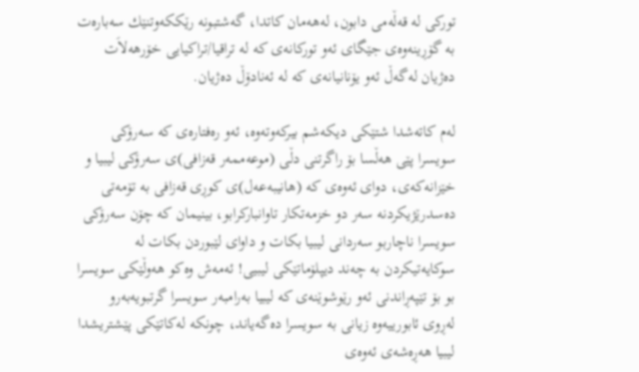توركی‌ له‌ قه‌ڵه‌می‌ دابون، له‌هه‌مان كاتدا، گه‌شتبونه‌ رێككه‌وتنێك سه‌باره‌ت به‌ گۆڕینه‌وه‌ی‌ جێگای‌ ئه‌و توركانه‌ی‌ كه‌ له‌ تراقیا/تراكیایی خۆرهه‌لاَت ده‌ژیان له‌گه‌ڵ ئه‌و یۆنانیانه‌ی‌ كه‌ له‌ ئه‌نادۆڵ ده‌ژیان.

له‌م كاته‌شدا شتێكی‌ دیكه‌شم بیركه‌وته‌وه‌، ئه‌و ره‌فتاره‌ی‌ كه‌ سه‌رۆكی‌ سویسرا پێی هه‌ڵسا بۆ راگرتنی‌ دڵی‌ (موعه‌ممه‌ر قه‌زافی)ی‌ سه‌رۆكی‌ لیبیا و خێزانه‌كه‌ی‌، دوای‌ ئه‌وه‌ی‌ كه‌ (هانیبه‌عه‌ل)ی‌ كوڕی‌ قه‌زافی‌ به‌ تۆمه‌تی‌ ده‌سدرێژیكردنه‌ سه‌ر دو خزمه‌تكار تاوانباركرابو، بینیمان كه‌ چۆن سه‌رۆكی‌ سویسرا ناچاربو سه‌ردانی‌ لیبیا بكات و داوای‌ لێبوردن بكات له‌ سوكایه‌تیكردن به‌ چه‌ند دیپلۆماتێكی‌ لیبیی! ئه‌مه‌ش وه‌كو هه‌وڵێكی‌ سویسرا بو بۆ تێپه‌ڕاندنی‌ ئه‌و رێوشوێنه‌ی‌ كه‌ لیبیا به‌رامبه‌ر سویسرا گرتبویه‌به‌رو له‌ڕوی‌ ئابورییه‌وه‌ زیانی‌ به‌ سویسرا ده‌گه‌یاند، چونكه‌ له‌كاتێكی‌ پێشتریشدا لیبیا هه‌ڕه‌شه‌ی‌ ئه‌وه‌ی‌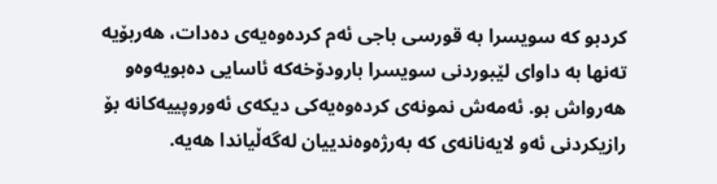كردبو كه‌ سویسرا به‌ قورسی‌ باجی‌ ئه‌م كرده‌وه‌یه‌ی‌ ده‌دات، هه‌ربۆیه‌ ته‌نها به‌ داوای‌ لێبوردنی‌ سویسرا بارودۆخه‌كه‌ ئاسایی ده‌بویه‌وه‌و هه‌رواش بو. ئه‌مه‌ش نمونه‌ی‌ كرده‌وه‌یه‌كی‌ دیكه‌ی‌ ئه‌وروپییه‌كانه‌ بۆ رازیكردنی‌ ئه‌و لایه‌نانه‌ی‌ كه‌ به‌رژه‌وه‌ندییان له‌گه‌ڵیاندا هه‌یه‌.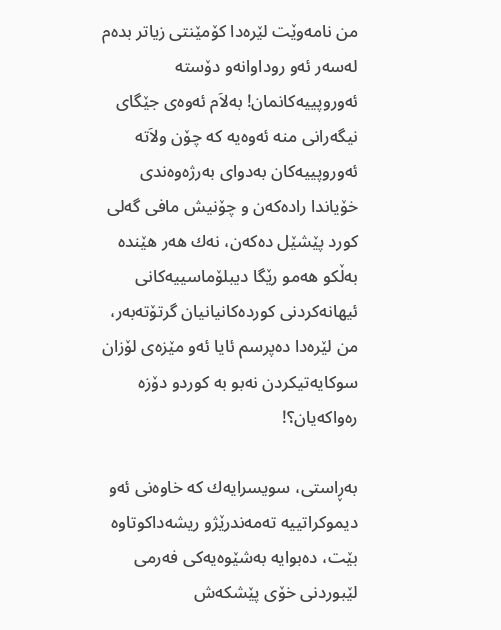من نامه‌وێت لێره‌دا كۆمێنتی‌ زیاتر بده‌م له‌سه‌ر ئه‌و روداوانه‌و دۆسته‌ ئه‌وروپییه‌كانمان! به‌لاَم ئه‌وه‌ی‌ جێگای‌ نیگه‌رانی‌ منه‌ ئه‌وه‌یه‌ كه‌ چۆن ولاَته‌ ئه‌وروپییه‌كان به‌دوای‌ به‌رژه‌وه‌ندی‌ خۆیاندا راده‌كه‌ن و چۆنیش مافی‌ گه‌لی‌ كورد پێشێل ده‌كه‌ن، نه‌ك هه‌ر هێنده‌ به‌ڵكو هه‌مو رێگا دیبلۆماسییه‌كانی‌ ئیهانه‌كردنی‌ كورده‌كانیانیان گرتۆته‌به‌ر، من لێره‌دا ده‌پرسم ئایا ئه‌و مێزه‌ی‌ لۆزان سوكایه‌تیكردن نه‌بو به‌ كوردو دۆزه‌ ره‌واكه‌یان؟!

به‌ڕاستی‌، سویسرایه‌ك كه‌ خاوه‌نی‌ ئه‌و دیموكراتییه‌ ته‌مه‌ندرێژو ریشه‌داكوتاوه‌ بێت، ده‌بوایه‌ به‌شێوه‌یه‌كی‌ فه‌رمی‌ لێبوردنی‌ خۆی‌ پێشكه‌ش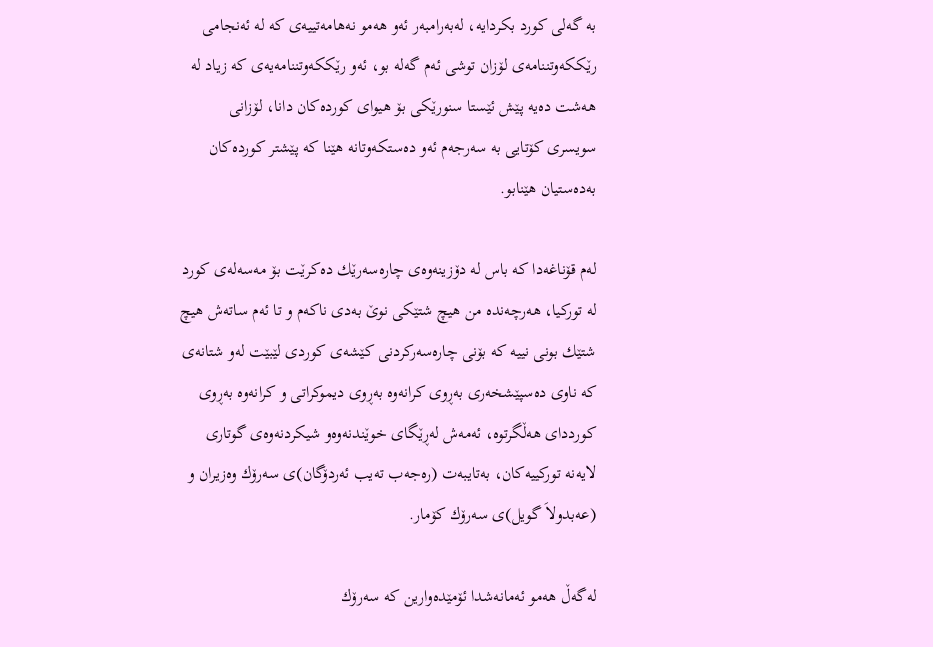به‌ گه‌لی‌ كورد بكردایه‌، له‌به‌رامبه‌ر ئه‌و هه‌مو نه‌هامه‌تییه‌ی‌ كه‌ له‌ ئه‌نجامی‌ رێككه‌وتننامه‌ی‌ لۆزان توشی‌ ئه‌م گه‌له‌ بو، ئه‌و رێككه‌وتننامه‌یه‌ی‌ كه‌ زیاد له‌ هه‌شت ده‌یه‌ پێش ئێستا سنورێكی‌ بۆ هیوای‌ كورده‌كان دانا، لۆزانی‌ سویسری‌ كۆتایی به‌ سه‌رجه‌م ئه‌و ده‌ستكه‌وتانه‌ هێنا كه‌ پێشتر كورده‌كان به‌ده‌ستیان هێنابو.

له‌م قۆناغه‌دا كه‌ باس له‌ دۆزینه‌وه‌ی‌ چاره‌سه‌رێك ده‌كرێت بۆ مه‌سه‌له‌ی‌ كورد له‌ توركیا، هه‌رچه‌نده‌ من هیچ شتێكی‌ نوێ‌ به‌دی‌ ناكه‌م و تا ئه‌م ساته‌ش هیچ شتێك بونی‌ نییه‌ كه‌ بۆنی‌ چاره‌سه‌ركردنی‌ كێشه‌ی‌ كوردی‌ لێبێت له‌و شتانه‌ی‌ كه‌ ناوی‌ ده‌سپێشخه‌ری‌ به‌ڕوی‌ كرانه‌وه‌ به‌ڕوی‌ دیموكراتی‌ و كرانه‌وه‌ به‌ڕوی‌ كورددای‌ هه‌ڵگرتوه‌، ئه‌مه‌ش له‌ڕێگای‌ خوێندنه‌وه‌و شیكردنه‌وه‌ی‌ گوتاری‌ لایه‌نه‌ توركییه‌كان، به‌تایبه‌ت (ره‌جه‌ب ته‌یب ئه‌ردۆگان)ی‌ سه‌رۆك وه‌زیران و (عه‌بدولاَ گویل)ی‌ سه‌رۆك كۆمار.

له‌گه‌ڵ هه‌مو ئه‌مانه‌شدا ئۆمێده‌وارین كه‌ سه‌رۆك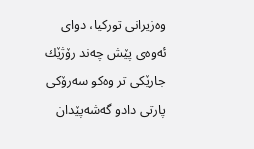وه‌زیرانی‌ توركیا، دوای‌ ئه‌وه‌ی‌ پێش چه‌ند رۆژێك جارێكی تر وه‌كو سه‌رۆكی‌ پارتی‌ دادو گه‌شه‌پێدان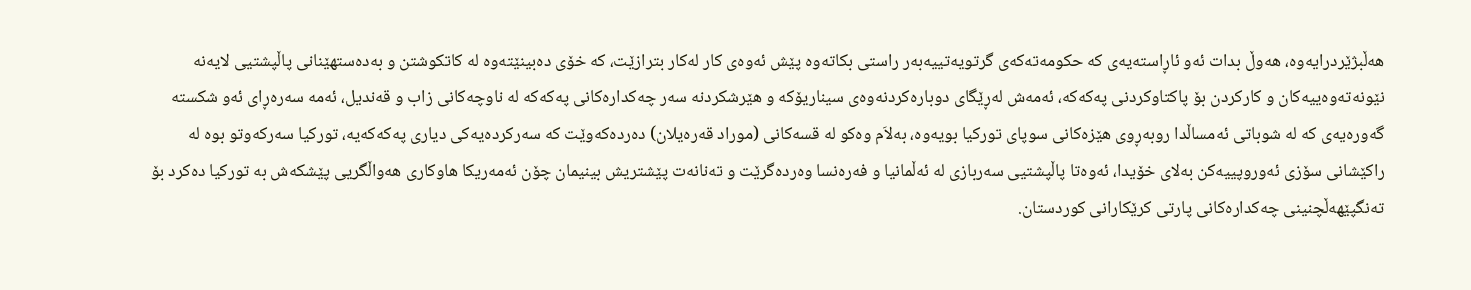هه‌ڵبژێردرایه‌وه‌، هه‌وڵ بدات ئه‌و ئاڕاسته‌یه‌ی‌ كه‌ حكومه‌ته‌كه‌ی‌ گرتویه‌تییه‌به‌ر راستی‌ بكاته‌وه‌ پێش ئه‌وه‌ی‌ كار له‌كار بترازێت، كه‌ خۆی‌ ده‌بینێته‌وه‌ له‌ كاتكوشتن و به‌ده‌ستهێنانی‌ پاڵپشتیی لایه‌نه‌ نێونه‌ته‌وه‌ییه‌كان و كاركردن بۆ پاكتاوكردنی‌ په‌كه‌كه‌، ئه‌مه‌ش له‌ڕێگای‌ دوباره‌كردنه‌وه‌ی‌ سیناریۆكه‌ و هێرشكردنه‌ سه‌ر چه‌كداره‌كانی‌ په‌كه‌كه‌ له‌ ناوچه‌كانی‌ زاب و قه‌ندیل، ئه‌مه‌ سه‌ره‌ڕای‌ ئه‌و شكسته‌ گه‌وره‌یه‌ی‌ كه‌ له‌ شوباتی‌ ئه‌مساڵدا روبه‌ڕوی‌ هێزه‌كانی‌ سوپای‌ توركیا بویه‌وه‌، به‌لاَم وه‌كو له‌ قسه‌كانی‌ (موراد قه‌ره‌یلان) ده‌رده‌كه‌وێت كه‌ سه‌ركرده‌یه‌كی‌ دیاری‌ په‌كه‌كه‌یه‌، توركیا سه‌ركه‌وتو بوه‌ له‌ راكێشانی‌ سۆزی‌ ئه‌وروپییه‌كن به‌لای‌ خۆیدا، ئه‌وه‌تا پاڵپشتیی‌ سه‌ربازی‌ له‌ ئه‌ڵمانیا و فه‌ره‌نسا وه‌رده‌گرێت و ته‌نانه‌ت پێشتریش بینیمان چۆن ئه‌مه‌ریكا هاوكاری هه‌واڵگریی پێشكه‌ش به‌ توركیا ده‌كرد بۆ ته‌نگپێهه‌ڵچنینی‌ چه‌كداره‌كانی‌ پارتی‌ كرێكارانی‌ كوردستان.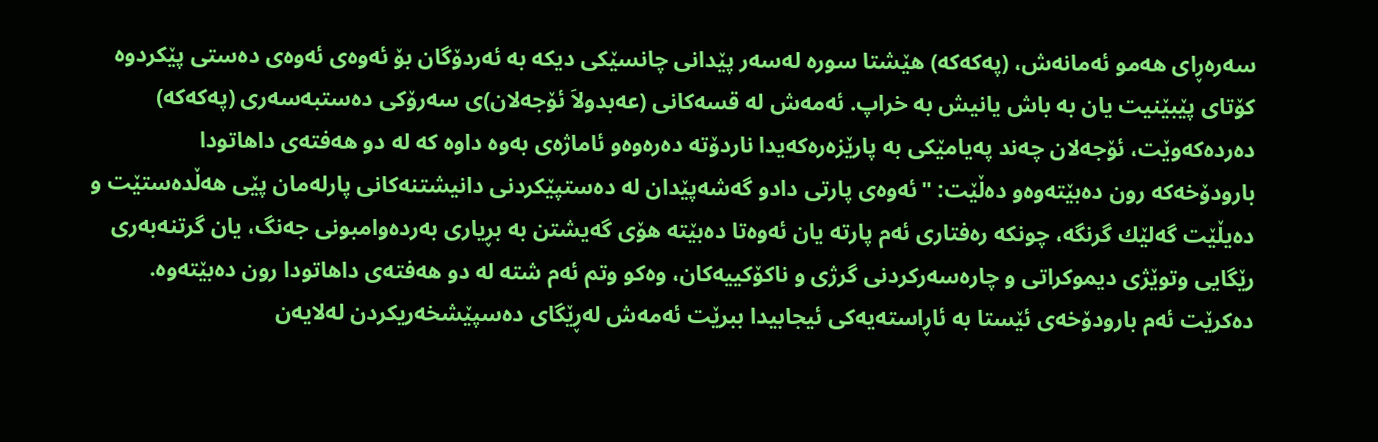سه‌ره‌ڕای‌ هه‌مو ئه‌مانه‌ش، (په‌كه‌كه‌) هێشتا سوره‌ له‌سه‌ر پێدانی‌ چانسێكی‌ دیكه‌ به‌ ئه‌ردۆگان بۆ ئه‌وه‌ی‌ ئه‌وه‌ی‌ ده‌ستی‌ پێكردوه‌ كۆتای پێبێنیت یان به‌ باش یانیش به‌ خراپ. ئه‌مه‌ش له‌ قسه‌كانی‌ (عه‌بدولاَ ئۆجه‌لان)ی‌ سه‌رۆكی‌ ده‌ستبه‌سه‌ری‌ (په‌كه‌كه‌) ده‌رده‌كه‌وێت، ئۆجه‌لان چه‌ند په‌یامێكی‌ به‌ پارێزه‌ره‌كه‌یدا ناردۆته‌ ده‌ره‌وه‌و ئاماژه‌ی‌ به‌وه‌ داوه‌ كه‌ له‌ دو هه‌فته‌ی‌ داهاتودا بارودۆخه‌كه‌ رون ده‌بێته‌وه‌و ده‌ڵێت: "ئه‌وه‌ی‌ پارتی‌ دادو گه‌شه‌پێدان له‌ ده‌ستپێكردنی‌ دانیشتنه‌كانی‌ پارله‌مان پێی هه‌ڵده‌ستێت و ده‌یڵێت گه‌لێك گرنگه‌، چونكه‌ ره‌فتاری‌ ئه‌م پارته‌ یان ئه‌وه‌تا ده‌بێته‌ هۆی‌ گه‌یشتن به‌ بڕیاری‌ به‌رده‌وامبونی‌ جه‌نگ، یان گرتنه‌به‌ری‌ رێگایی‌ وتوێژی‌ دیموكراتی‌ و چاره‌سه‌ركردنی‌ گرژی‌ و ناكۆكییه‌كان، وه‌كو وتم ئه‌م شته‌ له‌ دو هه‌فته‌ی‌ داهاتودا رون ده‌بێته‌وه‌. ده‌كرێت ئه‌م بارودۆخه‌ی‌ ئێستا به‌ ئاڕاسته‌یه‌كی‌ ئیجابیدا ببرێت ئه‌مه‌ش له‌ڕێگای‌ ده‌سپێشخه‌ریكردن له‌لایه‌ن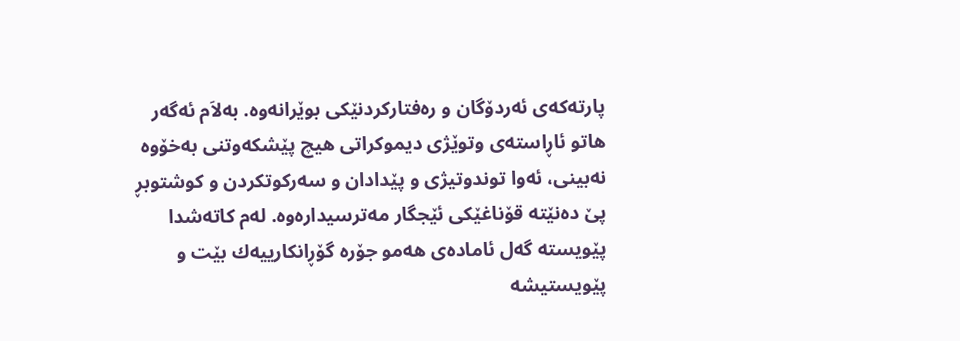پارته‌كه‌ی‌ ئه‌ردۆگان و ره‌فتاركردنێكی‌ بوێرانه‌وه‌. به‌لاَم ئه‌گه‌ر هاتو ئاڕاسته‌ی‌ وتوێژی‌ دیموكراتی‌ هیچ پێشكه‌وتنی‌ به‌خۆوه‌ نه‌بینی‌، ئه‌وا توندوتیژی‌ و پێدادان و سه‌ركوتكردن و كوشتوبڕ پێ ده‌نێته‌ قۆناغێكی‌ ئێجگار مه‌ترسیداره‌وه‌. له‌م كاته‌شدا پێویسته‌ گه‌ل ئاماده‌ی‌ هه‌مو جۆره‌ گۆڕانكارییه‌ك بێت و پێویستیشه‌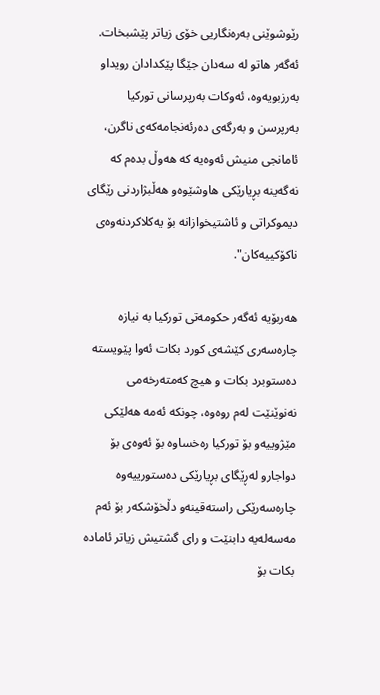رێوشوێنی‌ به‌ره‌نگاریی خۆی‌ زیاتر پێشبخات. ئه‌گه‌ر هاتو له‌ سه‌دان جێگا پێكدادان رویداو به‌رزبویه‌وه‌، ئه‌وكات به‌رپرسانی‌ توركیا به‌رپرسن و به‌رگه‌ی‌ ده‌رئه‌نجامه‌كه‌ی‌ ناگرن، ئامانجی‌ منیش ئه‌وه‌یه‌ كه‌ هه‌وڵ بده‌م كه‌ نه‌گه‌ینه‌ بڕیارێكی‌ هاوشێوه‌و هه‌ڵبژاردنی‌ رێگای‌ دیموكراتی‌ و ئاشتیخوازانه‌ بۆ یه‌كلاكردنه‌وه‌ی‌ ناكۆكییه‌كان".

هه‌ربۆیه‌ ئه‌گه‌ر حكومه‌تی‌ توركیا به‌ نیازه‌ چاره‌سه‌ری‌ كێشه‌ی‌ كورد بكات ئه‌وا پێویسته‌ ده‌ستوبرد بكات و هیچ كه‌مته‌رخه‌می‌ نه‌نوێنێت له‌م روه‌وه‌، چونكه‌ ئه‌مه‌ هه‌لێكی‌ مێژوییه‌و بۆ توركیا ره‌خساوه‌ بۆ ئه‌وه‌ی‌ بۆ دواجارو له‌ڕێگای‌ بڕیارێكی‌ ده‌ستورییه‌وه‌ چاره‌سه‌رێكی‌ راسته‌قینه‌و دڵخۆشكه‌ر بۆ ئه‌م مه‌سه‌له‌یه‌ دابنێت و رای‌ گشتیش زیاتر ئاماده‌ بكات بۆ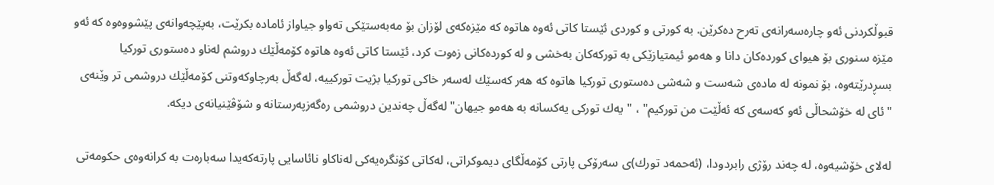قبوڵكردنی‌ ئه‌و چاره‌سه‌رانه‌ی‌ ته‌رح ده‌كرێن. به‌ كورتی‌ و كوردی‌ ئێستا كاتی‌ ئه‌وه‌ هاتوه‌ كه‌ مێزه‌كه‌ی‌ لۆزان بۆ مه‌به‌ستێكی‌ ته‌واو جیاواز ئاماده‌ بكرێت، به‌پێچه‌وانه‌ی‌ پێشووه‌وه‌ كه‌ ئه‌و مێزه‌ سنوری‌ بۆ هیوای‌ كورده‌كان دانا و هه‌مو ئیمتیازێكی‌ به‌ توركه‌كان به‌خشی‌ و له‌ كورده‌كانی‌ زه‌وت كرد، ئێستا كاتی‌ ئه‌وه‌ هاتوه‌ كۆمه‌ڵێك دروشم له‌ناو ده‌ستوری‌ توركیا بسڕدرێته‌وه‌، بۆ نمونه‌ له‌ ماده‌ی‌ شه‌ست و شه‌شی‌ ده‌ستوری‌ توركیا هاتوه‌ كه‌ هه‌ر كه‌سێك له‌سه‌ر خاكی‌ توركیا بژیت توركییه‌، له‌گه‌ڵ به‌رچاوكه‌وتنی‌ كۆمه‌ڵێك دروشمی‌ تر وێنه‌ی‌ "ئای‌ له‌ خۆشحاڵی‌ ئه‌و كه‌سه‌ی‌ كه‌ ئه‌ڵێت من توركیم" ، "یه‌ك توركی‌ یه‌كسانه‌ به‌ هه‌مو جیهان" له‌گه‌ڵ چه‌ندین دروشمی‌ ره‌گه‌زپه‌رستانه‌ و شۆڤێنیانه‌ی‌ دیكه‌.

له‌لای‌ خۆشیه‌وه‌، له‌ چه‌ند رۆژی‌ رابردودا، (ئه‌حمه‌د تورك)ی‌ سه‌رۆكی‌ پارتی‌ كۆمه‌ڵگای‌ دیموكراتی‌، له‌كاتی‌ كۆنگره‌یه‌كی‌ له‌ناكاو نائاسایی پارته‌كه‌یدا سه‌باره‌ت به‌ كرانه‌وه‌ی‌ حكومه‌تی‌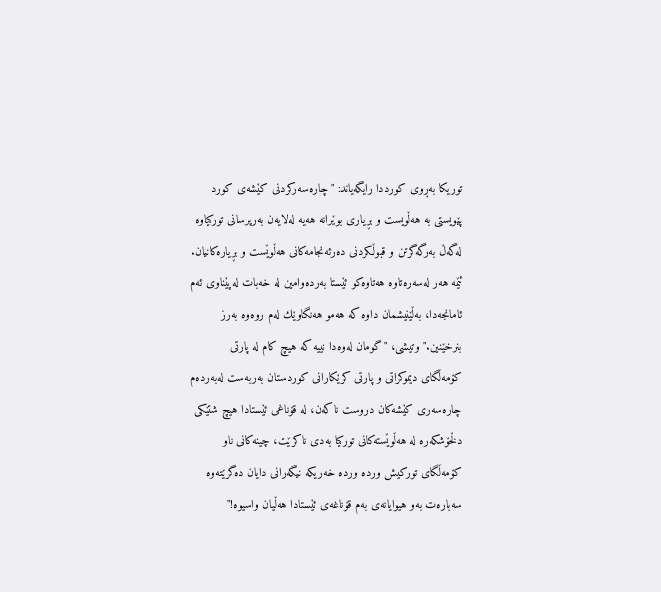توریكا به‌ڕوی‌ كورددا رایگه‌یاند: "چاره‌سه‌ركردنی‌ كێشه‌ی‌ كورد پێویستی‌ به‌ هه‌ڵویست و بڕیاری‌ بوێرانه‌ هه‌یه‌ له‌لایه‌ن به‌رپرسانی‌ توركیاوه‌ له‌گه‌ڵ به‌رگه‌گرتن و قبوڵكردنی‌ ده‌رئه‌نجامه‌كانی‌ هه‌ڵوێست و بڕیاره‌كانیان. ئێمه‌ هه‌ر له‌سه‌ره‌تاوه‌ هه‌تاوه‌كو ئێستا به‌رده‌وامین له‌ خه‌بات له‌پێناوی‌ ئه‌م ئامانجه‌دا، به‌ڵێنیشمان داوه‌ كه‌ هه‌مو هه‌نگاوێك له‌م روه‌وه‌ به‌رز بنرخێنین." وتیشی‌، "گومان له‌وه‌دا نییه‌ كه‌ هیچ كام له‌ پارتی‌ كۆمه‌ڵگای‌ دیموكراتی‌ و پارتی‌ كرێكارانی‌ كوردستان به‌ربه‌ست له‌به‌رده‌م چاره‌سه‌ری‌ كێشه‌كان دروست ناكه‌ن، له‌ قۆناغی‌ ئێستادا هیچ شتێكی‌ دڵخۆشكه‌ره‌ له‌ هه‌ڵوێسته‌كانی‌ توركیا به‌دی‌ ناكرێت، چینه‌كانی‌ ناو كۆمه‌ڵگای‌ توركیش ورده‌ ورده‌ خه‌ریكه‌ نیگه‌رانی‌ دایان ده‌گرێته‌وه‌ سه‌باره‌ت به‌و هیوایانه‌ی‌ به‌م قۆناغه‌ی‌ ئێستادا هه‌ڵیان واسیوه‌!"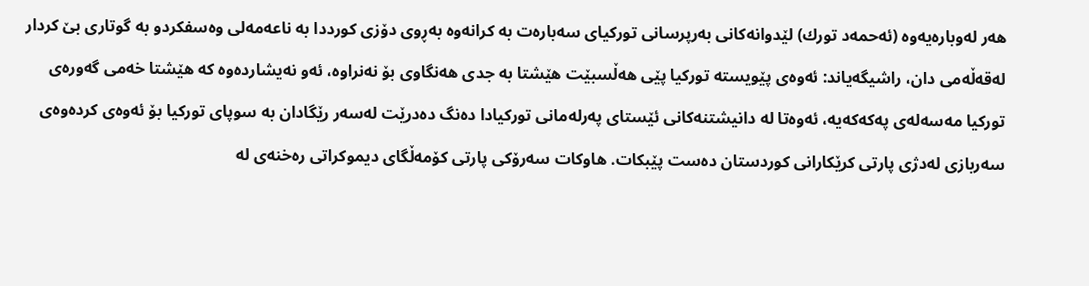هه‌ر له‌وباره‌یه‌وه‌ (ئه‌حمه‌د تورك) لێدوانه‌كانی‌ به‌رپرسانی‌ توركیای‌ سه‌باره‌ت به‌ كرانه‌وه‌ به‌ڕوی‌ دۆزی‌ كورددا به‌ ناعه‌مه‌لی‌ وه‌سفكردو به‌ گوتاری‌ بێ كردار له‌قه‌ڵه‌می‌ دان، راشیگه‌یاند: ئه‌وه‌ی‌ پێویسته‌ توركیا پێی هه‌ڵسبێت هێشتا به‌ جدی‌ هه‌نگاوی‌ بۆ نه‌نراوه‌، ئه‌و نه‌یشارده‌وه‌ كه‌ هێشتا خه‌می‌ گه‌وره‌ی‌ توركیا مه‌سه‌له‌ی‌ په‌كه‌كه‌یه‌، ئه‌وه‌تا له‌ دانیشتنه‌كانی‌ ئێستای‌ په‌رله‌مانی‌ توركیادا ده‌نگ ده‌درێت له‌سه‌ر رێگادان به‌ سوپای‌ توركیا بۆ ئه‌وه‌ی‌ كرده‌وه‌ی‌ سه‌ربازی‌ له‌دژی‌ پارتی‌ كرێكارانی‌ كوردستان ده‌ست پێبكات. هاوكات سه‌رۆكی‌ پارتی‌ كۆمه‌ڵگای‌ دیموكراتی‌ ره‌خنه‌ی‌ له‌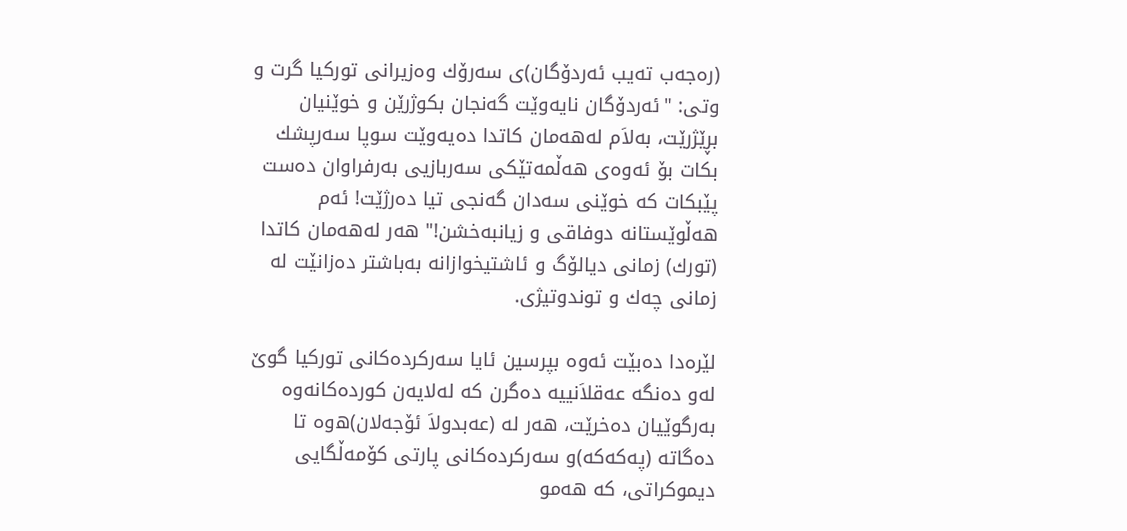(ره‌جه‌ب ته‌یب ئه‌ردۆگان)ی‌ سه‌رۆك وه‌زیرانی‌ توركیا گرت و وتی‌: "ئه‌ردۆگان نایه‌وێت گه‌نجان بكوژرێن و خوێنیان بڕێژرێت، به‌لاَم له‌هه‌مان كاتدا ده‌یه‌وێت سوپا سه‌رپشك بكات بۆ ئه‌وه‌ی‌ هه‌ڵمه‌تێكی‌ سه‌ربازیی به‌رفراوان ده‌ست پێبكات كه‌ خوێنی‌ سه‌دان گه‌نجی‌ تیا ده‌رژێت! ئه‌م هه‌ڵوێستانه‌ دوفاقی‌ و زیانبه‌خشن!" هه‌ر له‌هه‌مان كاتدا (تورك) زمانی‌ دیالۆگ و ئاشتیخوازانه‌ به‌باشتر ده‌زانێت له‌ زمانی‌ چه‌ك و توندوتیژی‌.

لێره‌دا ده‌بێت ئه‌وه‌ بپرسین ئایا سه‌ركرده‌كانی‌ توركیا گوێ‌ له‌و ده‌نگه‌ عه‌قلاَنییه‌ ده‌گرن كه‌ له‌لایه‌ن كورده‌كانه‌وه‌ به‌رگوێیان ده‌خرێت، هه‌ر له‌ (عه‌بدولاَ ئۆجه‌لان)ه‌وه‌ تا ده‌گاته‌ (په‌كه‌كه‌)و سه‌ركرده‌كانی‌ پارتی‌ كۆمه‌ڵگایی دیموكراتی‌، كه‌ هه‌مو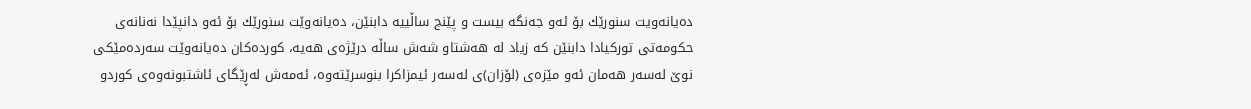ده‌یانه‌ویت سنورێك بۆ ئه‌و جه‌نگه‌ بیست و پێنج ساڵییه‌ دابنێن، ده‌یانه‌وێت سنورێك بۆ ئه‌و دانپێدا نه‌نانه‌ی‌ حكومه‌تی‌ توركیادا دابنێن كه‌ زیاد له‌ هه‌شتاو شه‌ش ساڵه‌ درێژه‌ی‌ هه‌یه‌، كورده‌كان ده‌یانه‌وێت سه‌رده‌مێكی‌ نوێ‌ له‌سه‌ر هه‌مان ئه‌و مێزه‌ی‌ (لۆزان)ی‌ له‌سه‌ر ئیمزاكرا بنوسرێته‌وه‌، ئه‌مه‌ش له‌ڕێگای‌ ئاشتبونه‌وه‌ی‌ كوردو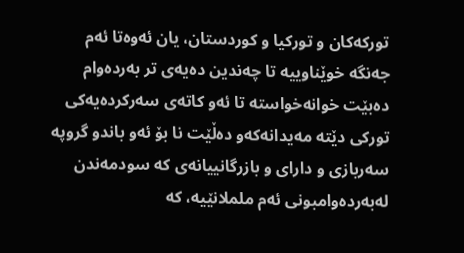توركه‌كان و توركیا و كوردستان، یان ئه‌وه‌تا ئه‌م جه‌نگه‌ خوێناوییه‌ تا چه‌ندین ده‌یه‌ی تر به‌رده‌وام ده‌بێت خوانه‌خواسته‌ تا ئه‌و كاته‌ی‌ سه‌ركرده‌یه‌كی‌ توركی دێته‌ مه‌یدانه‌كه‌و ده‌ڵێت نا بۆ ئه‌و باندو گروپه‌ سه‌ربازی‌ و دارای و بازرگانییانه‌ی‌ كه‌ سودمه‌ندن له‌به‌رده‌وامبونی‌ ئه‌م ململانێیه‌، كه‌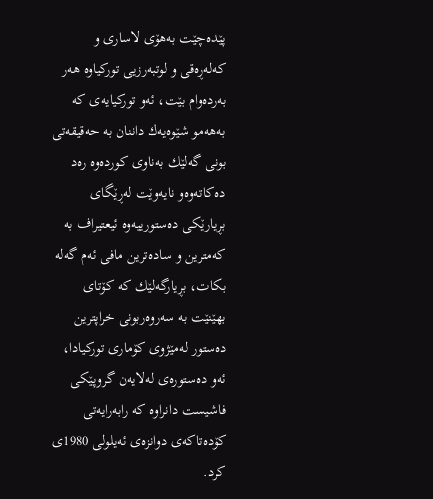پێده‌چێت به‌هۆی‌ لاساری‌ و كه‌له‌ڕه‌قی‌ و لوتبه‌رزیی توركیاوه‌ هه‌ر به‌رده‌وام بێت، ئه‌و توركیایه‌ی‌ كه‌ به‌هه‌مو شێوه‌یه‌ك داننان به‌ حه‌قیقه‌تی‌ بونی‌ گه‌لێك به‌ناوی‌ كورده‌وه‌ ره‌د ده‌كاته‌وه‌و نایه‌وێت له‌ڕێگای‌ بڕیارێكی‌ ده‌ستورییه‌وه‌ ئیعتیراف به‌ كه‌مترین و ساده‌ترین مافی‌ ئه‌م گه‌له‌ بكات، بڕیارگه‌لێك كه‌ كۆتای بهێنێت به‌ سه‌روه‌ربونی‌ خراپترین ده‌ستور له‌مێژوی‌ كۆماری‌ توركیادا، ئه‌و ده‌ستوره‌ی‌ له‌لایه‌ن گروپێكی‌ فاشیست دانراوه‌ كه‌ رابه‌رایه‌تی‌ كۆده‌تاكه‌ی‌ دوانزه‌ی‌ ئه‌یلولی‌ 1980ی‌ كرد.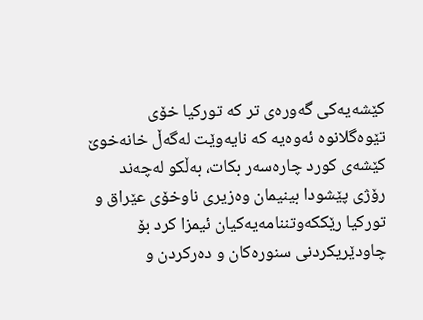كێشه‌یه‌كی‌ گه‌وره‌ی‌ تر كه‌ توركیا خۆی‌ تێوه‌گلانوه‌ ئه‌وه‌یه‌ كه‌ نایه‌وێت له‌گه‌ڵ خانه‌خوێ‌ كێشه‌ی‌ كورد چاره‌سه‌ر بكات، به‌ڵكو له‌چه‌ند رۆژی‌ پێشودا بینیمان وه‌زیری‌ ناوخۆی‌ عێراق و توركیا رێككه‌وتننامه‌یه‌كیان ئیمزا كرد بۆ چاودێریكردنی‌ سنوره‌كان و ده‌ركردن و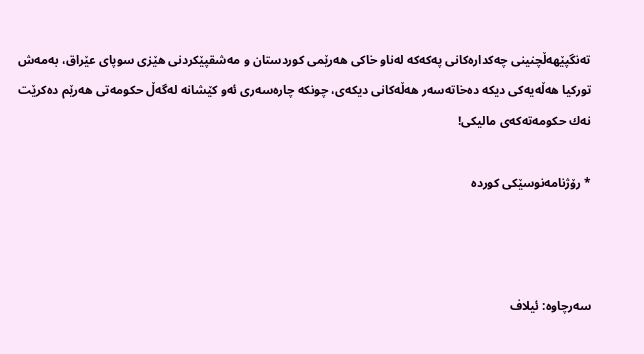ته‌نگپێهه‌ڵچنینی‌ چه‌كداره‌كانی‌ په‌كه‌كه‌ له‌ناو خاكی‌ هه‌رێمی‌ كوردستان و مه‌شقپێكردنی‌ هێزی‌ سوپای‌ عێراق، به‌مه‌ش توركیا هه‌ڵه‌یه‌كی‌ دیكه‌ ده‌خاته‌سه‌ر هه‌ڵه‌كانی‌ دیكه‌ی‌، چونكه‌ چاره‌سه‌ری‌ ئه‌و كێشانه‌ له‌گه‌ڵ حكومه‌تی‌ هه‌رێم ده‌كرێت نه‌ك حكومه‌ته‌كه‌ی‌ مالیكی‌!

* رۆژنامه‌نوسێكی‌ كورده‌



سه‌رچاوه‌: ئیلاف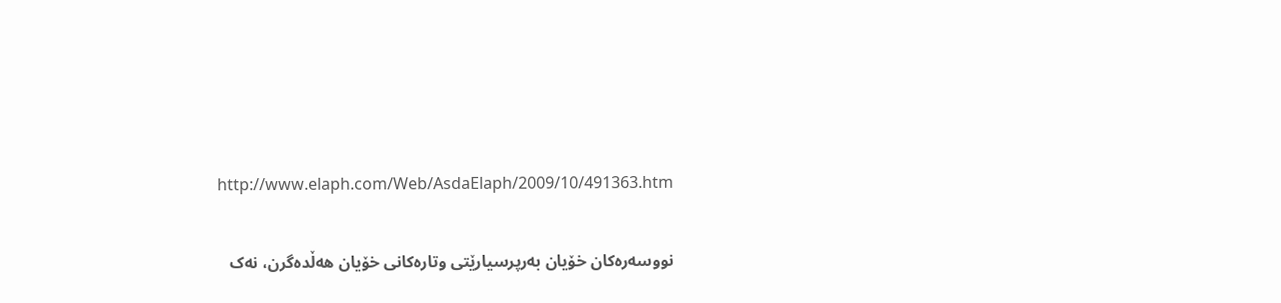http://www.elaph.com/Web/AsdaElaph/2009/10/491363.htm

نووسەرەکان خۆیان بەرپرسیارێتی وتارەکانی خۆیان هەڵدەگرن، نەک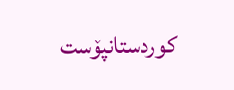کوردستانپۆست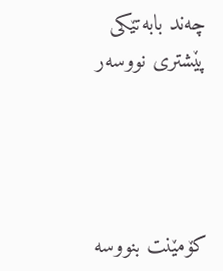چەند بابەتێکی پێشتری نووسەر




کۆمێنت بنووسە